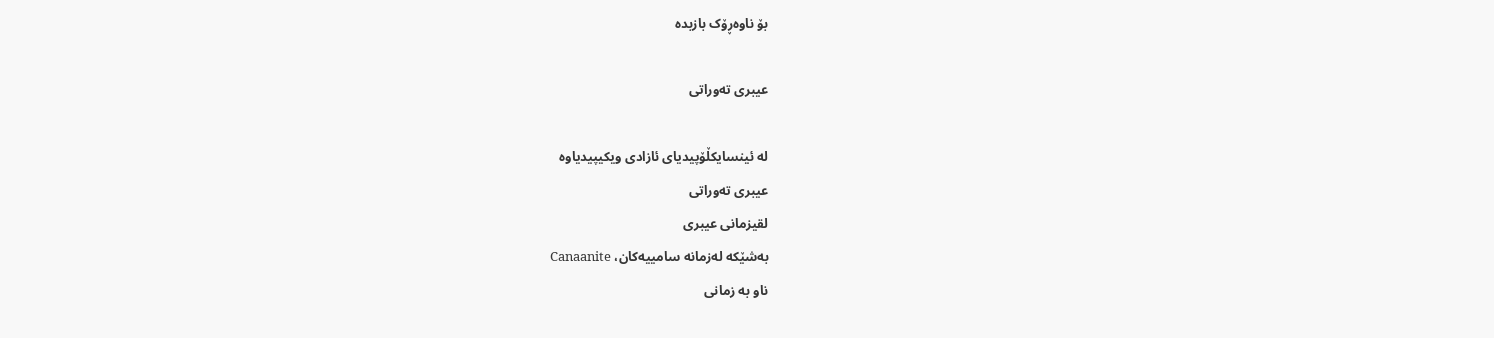بۆ ناوەڕۆک بازبدە

عیبری تەوراتی

لە ئینسایکڵۆپیدیای ئازادی ویکیپیدیاوە
عیبری تەوراتی
لقیزمانی عیبری
بەشێکە لەزمانە سامییەکان، Canaanite
ناو بە زمانی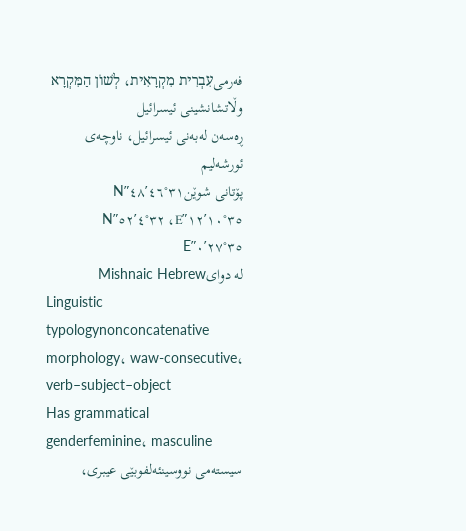فەرمیעִבְרִית מִקְרָאִית، לְשׁוֹן הַמִּקְרָא
وڵاتشانشینی ئیسرائیل
ڕەسەن لەبەنی ئیسرائیل، ناوچەی ئورشەلیم
پۆتانی شوێن٣١°٤٦′٤٨″N ٣٥°١٠′١٢″E، ٣٢°٤′٥٢″N ٣٥°٢٧′٠″E
لە دوایMishnaic Hebrew
Linguistic typologynonconcatenative morphology، waw-consecutive، verb–subject–object
Has grammatical genderfeminine، masculine
سیستەمی نووسینئەلفوبێی عیبری،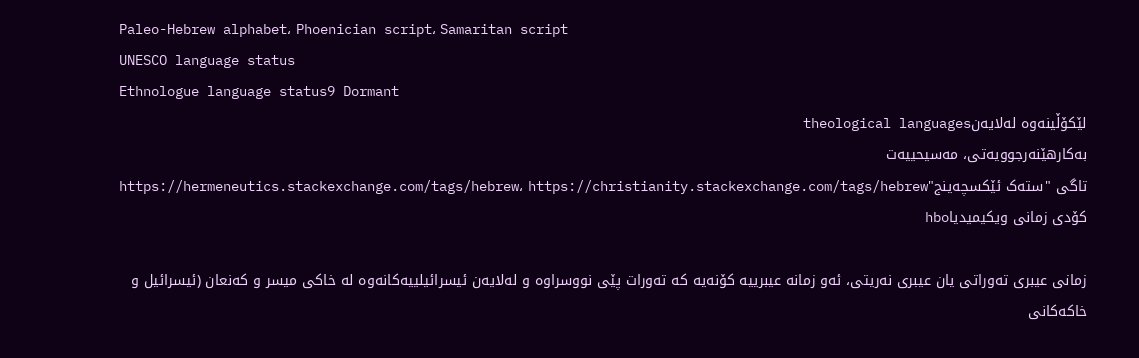Paleo-Hebrew alphabet، Phoenician script، Samaritan script
UNESCO language status
Ethnologue language status9 Dormant
لێکۆڵینەوە لەلایەنtheological languages
بەکارهێنەرجوویەتی، مەسیحییەت
تاگی "ستەک ئێکسچەینج"https://hermeneutics.stackexchange.com/tags/hebrew، https://christianity.stackexchange.com/tags/hebrew
کۆدی زمانی ویکیمیدیاhbo

زمانی عیبری تەوراتی یان عیبری نەریتی، ئەو زمانە عیبرییە کۆنەیە کە تەورات پێی نووسراوە و لەلایەن ئیسرائیلییەکانەوە لە خاکی میسر و کەنعان (ئیسرائیل و خاکەکانی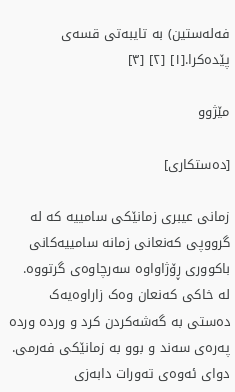فەلەستین) بە تایبەتی قسەی پێدەکرا.[١] [٢] [٣]

مێژوو

[دەستکاری]

زمانی عیبری زمانێکی سامییە کە لە گرووپی کەنعانی زمانە سامییەکانی باکووری ڕۆژاواوە سەرچاوەی گرتووە. لە خاکی کەنعان وەک زاراوەیەک دەستی بە گەشەکردن کرد و وردە وردە پەرەی سەند و بوو بە زمانێکی فەرمی. دوای ئەوەی تەورات دابەزی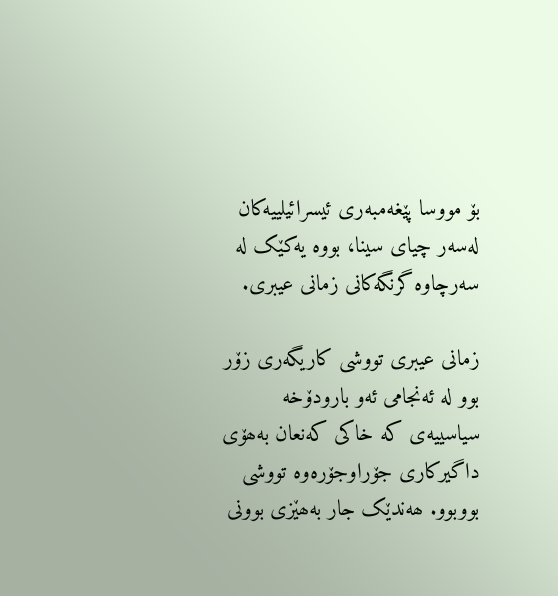بۆ مووسا پێغەمبەری ئیسرائیلییەکان لەسەر چیای سینا، بووە یەکێک لە سەرچاوە گرنگەکانی زمانی عیبری.

زمانی عیبری تووشی کاریگەری زۆر بوو لە ئەنجامی ئەو بارودۆخە سیاسییەی کە خاکی کەنعان بەھۆی داگیرکاری جۆراوجۆرەوە تووشی بووبوو. ھەندێک جار بەھێزی بوونی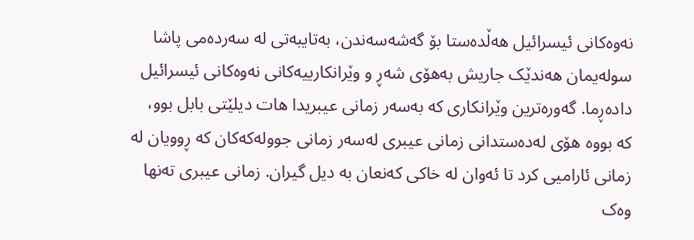نەوەکانی ئیسرائیل ھەڵدەستا بۆ گەشەسەندن، بەتایبەتی لە سەردەمی پاشا سولەیمان ھەندێک جاریش بەھۆی شەڕ و وێرانکارییەکانی نەوەکانی ئیسرائیل دادەڕما. گەورەترین وێرانکاری کە بەسەر زمانی عیبریدا ھات دیلێتی بابل بوو، کە بووە ھۆی لەدەستدانی زمانی عیبری لەسەر زمانی جوولەکەکان کە ڕوویان لە زمانی ئارامیی کرد تا ئەوان لە خاکی کەنعان بە دیل گیران. زمانی عیبری تەنھا وەک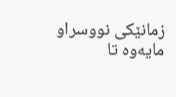زمانێکی نووسراو مایەوە تا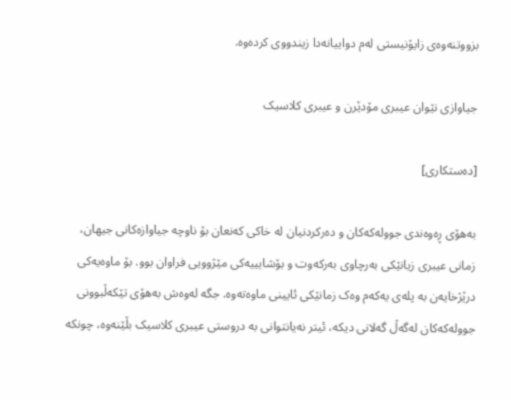بزووتنەوەی زایۆنیستی لەم دواییانەدا زیندووی کردەوە.

جیاوازی نێوان عیبری مۆدێرن و عیبری کلاسیک

[دەستکاری]

بەھۆی ڕەوەندی جوولەکەکان و دەرکردنیان لە خاکی کەنعان بۆ ناوچە جیاوازەکانی جیھان، زمانی عیبری زیانێکی بەرچاوی بەرکەوت و بۆشایییەکی مێژوویی فراوان بوو. بۆ ماوەیەکی درێژخایەن بە پلەی یەکەم وەک زمانێکی ئایینی ماوەتەوە. جگە لەوەش بەھۆی تێکەڵبوونی جوولەکەکان لەگەڵ گەلانی دیکە، ئیتر نەیانتوانی بە دروستی عیبری کلاسیک بڵێنەوە، چونکە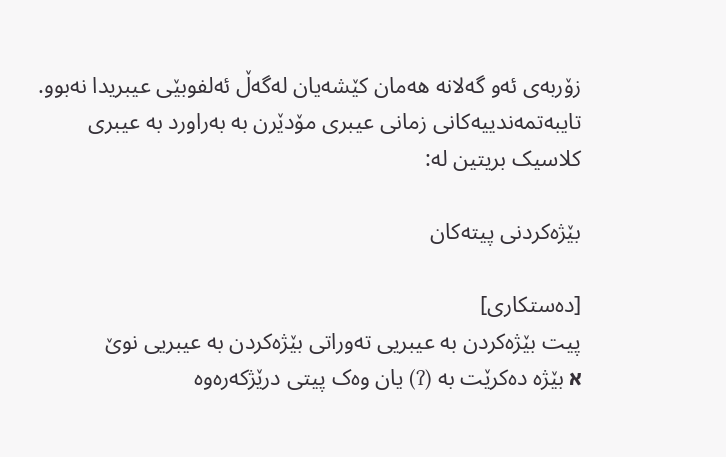زۆربەی ئەو گەلانە ھەمان کێشەیان لەگەڵ ئەلفوبێی عیبریدا نەبوو. تایبەتمەندییەکانی زمانی عیبری مۆدێرن بە بەراورد بە عیبری کلاسیک بریتین لە:

بێژەکردنی پیتەکان

[دەستکاری]
پیت بێژەکردن بە عیبریی تەوراتی بێژەکردن بە عیبریی نوێ
א بێژە دەکرێت بە (ʔ) یان وەک پیتی درێژکەرەوە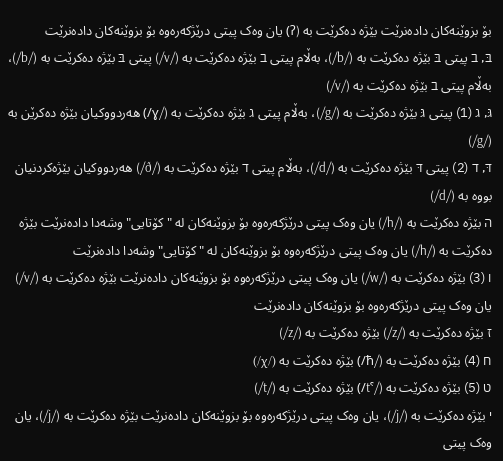بۆ بزوێنەکان دادەنرێت بێژە دەکرێت بە (ʔ) یان وەک پیتی درێژکەرەوە بۆ بزوێنەکان دادەنرێت
בּ, ב پیتی בּ بێژە دەکرێت بە (/b/)، بەڵام پیتی ב بێژە دەکرێت بە (/v/) پیتی בּ بێژە دەکرێت بە (/b/)، بەڵام پیتی ב بێژە دەکرێت بە (/v/)
גּ, ג (1) پیتی גּ بێژە دەکرێت بە (/g/)، بەڵام پیتی ג بێژە دەکرێت بە (/ɣ/) ھەردووکیان بێژە دەکرێن بە (/g/)
דּ, ד (2) پیتی דּ بێژە دەکرێت بە (/d/)، بەڵام پیتی ד بێژە دەکرێت بە (/ð/) ھەردووکیان بێژەکردنیان بووە بە (/d/)
ה بێژە دەکرێت بە (/h/) یان وەک پیتی درێژکەرەوە بۆ بزوێنەکان لە "کۆتایی" وشەدا دادەنرێت بێژە دەکرێت بە (/h/) یان وەک پیتی درێژکەرەوە بۆ بزوێنەکان لە "کۆتایی" وشەدا دادەنرێت
ו (3) بێژە دەکرێت بە (/w/) یان وەک پیتی درێژکەرەوە بۆ بزوێنەکان دادەنرێت بێژە دەکرێت بە (/v/) یان وەک پیتی درێژکەرەوە بۆ بزوێنەکان دادەنرێت
ז بێژە دەکرێت بە (/z/) بێژە دەکرێت بە (/z/)
ח (4) بێژە دەکرێت بە (/ħ/) بێژە دەکرێت بە (/χ/)
ט (5) بێژە دەکرێت بە (/tˁ/) بێژە دەکرێت بە (/t/)
י بێژە دەکرێت بە (/j/)، یان وەک پیتی درێژکەرەوە بۆ بزوێنەکان دادەنرێت بێژە دەکرێت بە (/j/)، یان وەک پیتی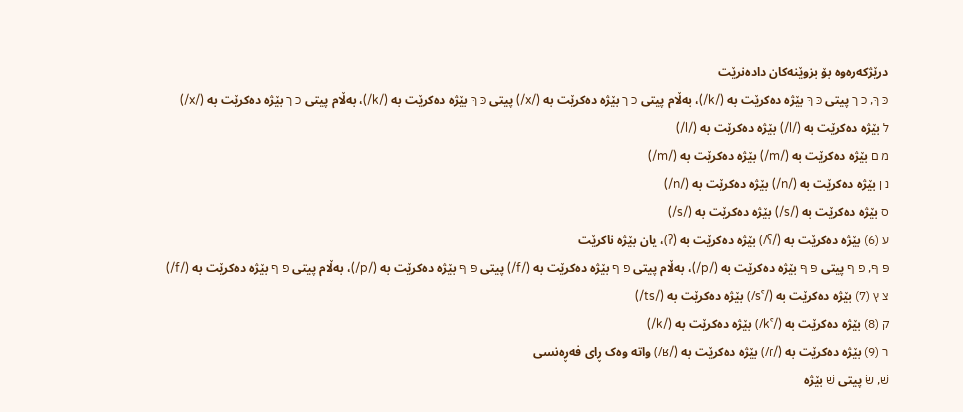درێژکەرەوە بۆ بزوێنەکان دادەنرێت
כּ ךּ, כ ך پیتی כּ ךּ بێژە دەکرێت بە (/k/)، بەڵام پیتی כ ך بێژە دەکرێت بە (/x/) پیتی כּ ךּ بێژە دەکرێت بە (/k/)، بەڵام پیتی כ ך بێژە دەکرێت بە (/x/)
ל بێژە دەکرێت بە (/l/) بێژە دەکرێت بە (/l/)
מ ם بێژە دەکرێت بە (/m/) بێژە دەکرێت بە (/m/)
נ ן بێژە دەکرێت بە (/n/) بێژە دەکرێت بە (/n/)
ס بێژە دەکرێت بە (/s/) بێژە دەکرێت بە (/s/)
ע (6) بێژە دەکرێت بە (/ʕ/) بێژە دەکرێت بە (ʔ)، یان بێژە ناکرێت
פּ ףּ, פ ף پیتی פּ ףּ بێژە دەکرێت بە (/p/)، بەڵام پیتی פ ף بێژە دەکرێت بە (/f/) پیتی פּ ףּ بێژە دەکرێت بە (/p/)، بەڵام پیتی פ ף بێژە دەکرێت بە (/f/)
צ ץ (7) بێژە دەکرێت بە (/sˁ/) بێژە دەکرێت بە (/ts/)
ק (8) بێژە دەکرێت بە (/kˁ/) بێژە دەکرێت بە (/k/)
ר (9) بێژە دەکرێت بە (/ɾ/) بێژە دەکرێت بە (/ʁ/) واتە وەک ڕای فەڕەنسی
שׁ, שׂ پیتی שׁ بێژە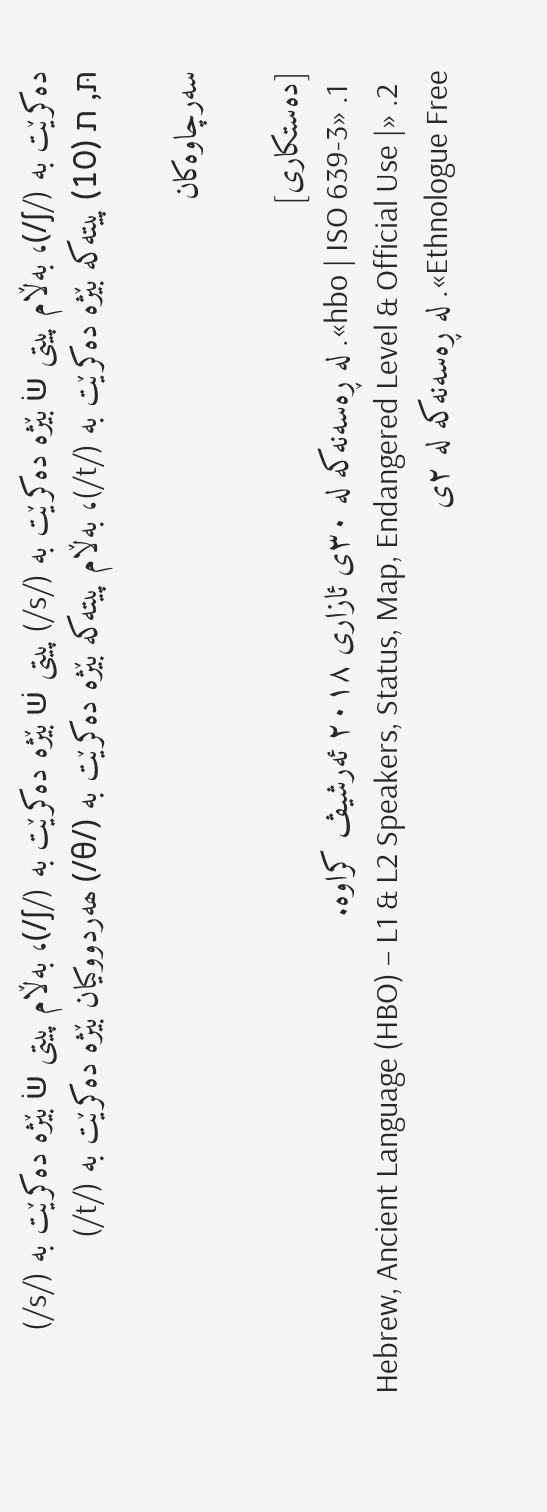دەکرێت بە (/ʃ/)، بەڵام پیتی שׂ بێژە دەکرێت بە (/s/) پیتی שׁ بێژە دەکرێت بە (/ʃ/)، بەڵام پیتی שׂ بێژە دەکرێت بە (/s/)
תּ, ת (10) پیتەکە بێژە دەکرێت بە (/t/)، بەڵام پیتەکە بێژە دەکرێت بە (/θ/) ھەردووکیان بێژە دەکرێت بە (/t/)

سەرچاوەکان

[دەستکاری]
  1. «hbo | ISO 639-3». لە ڕەسەنەکە لە ٣٠ی ئازاری ٢٠١٨ ئەرشیڤ کراوە.
  2. «Hebrew, Ancient Language (HBO) – L1 & L2 Speakers, Status, Map, Endangered Level & Official Use | Ethnologue Free». لە ڕەسەنەکە لە ٢ی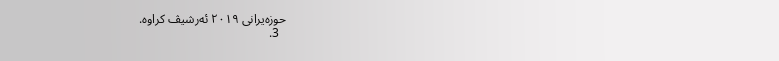حوزەیرانی ٢٠١٩ ئەرشیڤ کراوە.
  3.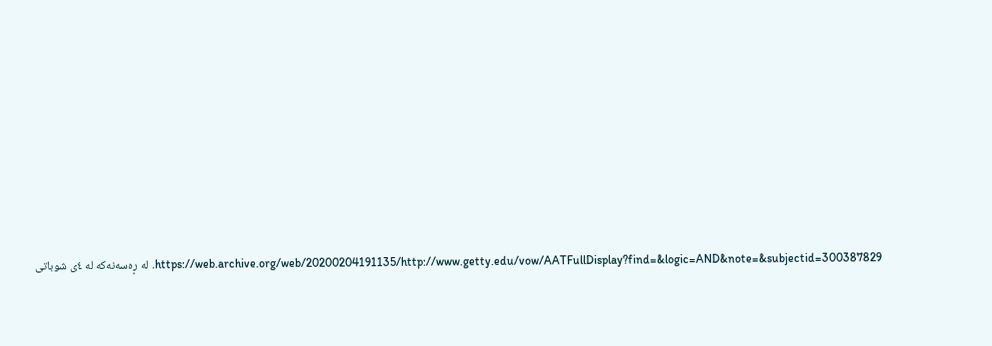https://web.archive.org/web/20200204191135/http://www.getty.edu/vow/AATFullDisplay?find=&logic=AND&note=&subjectid=300387829. لە ڕەسەنەکە لە ٤ی شوباتی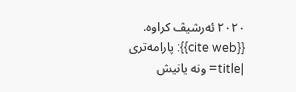٢٠٢٠ ئەرشیڤ کراوە. {{cite web}}: پارامەتری |title= ونە یانیش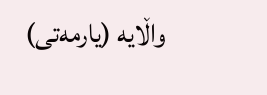واڵایە (یارمەتی)